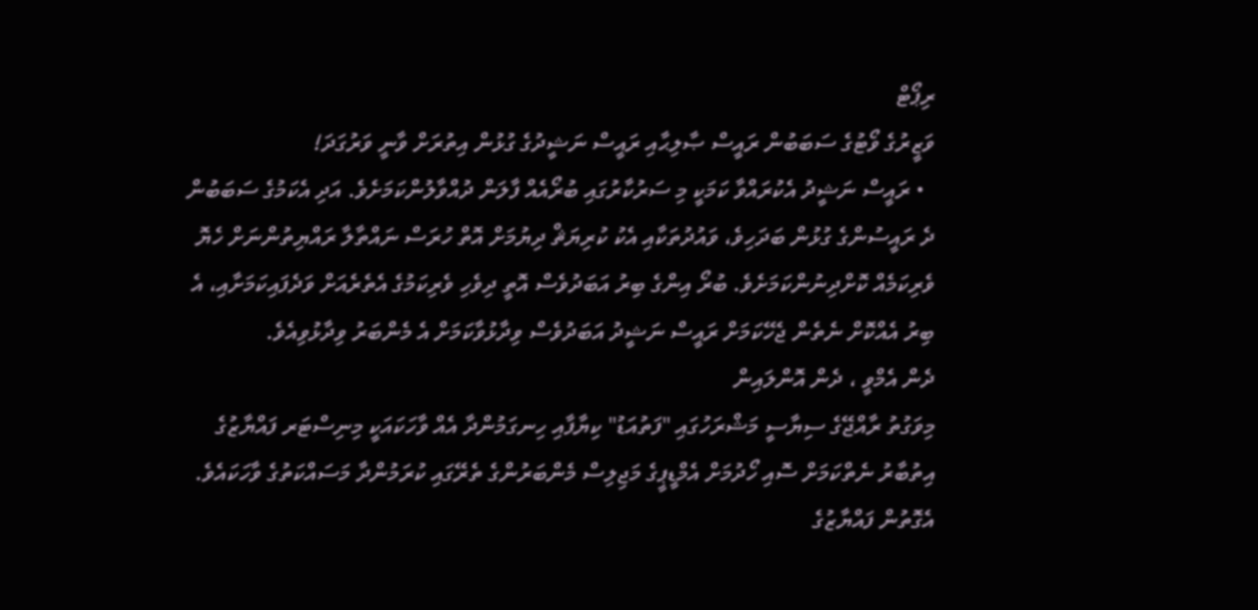ރިޕޯޓް
ވަޒީރުގެ ވޯޓުގެ ސަބަބުން ރައީސް ޞާލިޙާއި ރައީސް ނަޝީދުގެ ގުޅުން އިތުރަށް ވާނީ ވަރުގަދަ!
  • ރައީސް ނަޝީދު އެކުރައްވާ ކަމަކީ މި ސަރުކާރުގައި ބުރޯއެއް ފާލަން ދުއްވާލުންކަމަށެވެ. އަދި އެކަމުގެ ސަބަބުން ދެ ރައީސުންގެ ގުޅުން ބަދަހިވެ، ވައުދުތަކާއި އެކު ކުރިޔަޘް ދިޔުމަށް އޮތް ހުރަސް ނައްތާލާ ރައްޔިތުންނަށް ހެޔޮ ވެރިކަމެއް ކޮށްދިނުންކަމަށެވެ. ބުރޯ އިންގެ ބިރު އަބަދުވެސް އޮތީ ދިވެހި ވެރިކަމުގެ އެތެރެއަށް ވަދެފައިކަމަށާއި، އެ ބިރު އެއްކޮށް ނެތެން ޖެހޭކަމަށް ރައީސް ނަޝީދު އަބަދުވެސް ވިދާޅުވާކަމަށް އެ މެންބަރު ވިދާޅުވިއެވެ.
ދެން އެމްވީ ، ދެން އޮންލައިން
މިވަގުތު ރާއްޖޭގެ ސިޔާސީ މަޝްރަހުގައި "ފަތުއަޑު" ކިޔާފާއި ހިނގަމުންދާ އެއް ވާހަކައަކީ މިނިސްޓަރ ފައްޔާޒުގެ އިތުބާރު ނެތްކަމަށް ސޮއި ހޯދުމަށް އެމްޑީޕީގެ މަޖިލިސް މެންބަރުންގެ ތެރޭގައި ކުރަމުންދާ މަސައްކަތުގެ ވާހަކައެވެ. އެގޮތުން ފައްޔާޒުގެ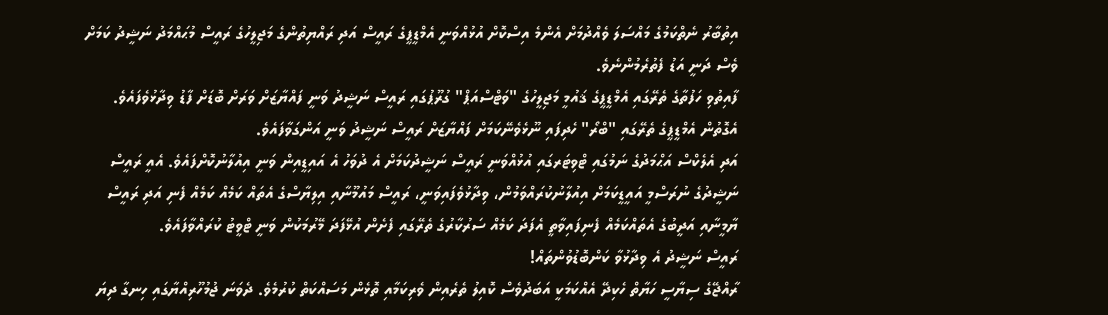އިތުބާރު ނެތްކަމުގެ މައްސަލަ ވެއްދުމަށް އެންމެ އިސްކޮށް އުޅުއްވަނީ އެމްޑީޕީގެ ރައީސް އަދި ރައްޔިތުންގެ މަޖިލީހުގެ ރައީސް މުޙައްމަދު ނަޝީދު ކަމަށް ވެސް ދަނީ އަޑު ފެތުރެމުންނެވެ.
ފާއިތުވި ހަފުތާގެ ތެރޭގައި އެމްޑީޕީގެ ޤައުމީ މަޖިލީހުގެ "ވަޓްސްއަޕް" ގުރޫޕުގައި ރައީސް ނަޝީދު ވަނީ ފައްޔާޒަށް ވަރަށް ބޮޑަށް ފާޑު ވިދާޅުވެފައެވެ. އެގޮތުން އެމްޑީޕީގެ ތެރޭގައި "ބްރޯ" ހެދިފައި ނޫޅެވެނޭކަމަށް ފައްޔާޒަށް ރައީސް ނަޝީދު ވަނީ އަންގަވާފައެވެ.
އަދި އެލެކްސް އަޙްމަދުގެ ނަމުގައި ޓްވިޓަރގައި އުޅުއްވަނީ ރައީސް ނަޝީދުކަމަށް އެ ދުވަހު އެ އައިޑީއިން ވަނީ އިއުލާނުކޮށްފައެވެ. އެއީ ރައީސް ނަޝީދުގެ ނުރަސްމީ އައީޑީކަމަށް އިއުލާނުކުރައްވަމުން، ވިދާޅުވެފައިވަނީ، ރައީސް މައުމޫނާއި އިލިޔާސްގެ އެތައް ކަމެއް ކަމެއް ފެނި އަދި ރައީސް ޔާމީނާއި އަދީބުގެ އެތައްކަމެއް ފެނިފައިވާތީ އެފަދަ ކަމެއް ސަރުކާރުގެ ތެރޭގައި ފެށެން އުޅޭފަދަ މޭރުމަކުން ވަނީ ޓްވީޓު ކުރައްވާފައެވެ.
ރައީސް ނަޝީދު އެ ވިދާޅުވާ ކަންބޮޑުވުންތައް!
ރާއްޖޭގެ ސިޔާސީ ހަޔާތް ހެކިދޭ އެއްކަމަކީ އަބަދުވެސް ކޮއިލު ތެރެއިން ވެރިކަމާއި ތޮޅެން މަސައްކަތް ކުރުމެވެ. ދެވަނަ ޖުމުހޫރިއްޔާގައި ހިނގާ ދިޔަ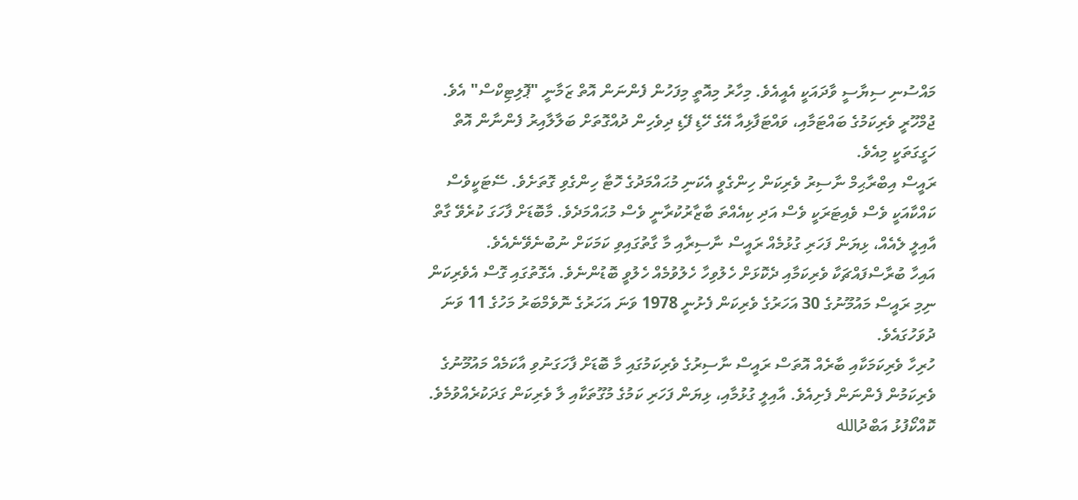މައްސުނި ސިޔާސީ ވާދައަކީ އެއީއެވެ. މިހާރު މިއޮތީ މިފަހުން ފެންނަން އޮތް ޒަމާނީ "ޕޮލިޓިކްސް" އެވެ. ޖުމްހޫރީ ވެރިކަމުގެ ބައްޓަމާއި، ވައްޓަފާޅިއާ އޭގެ ހޭޑި ފޭޑި ދިވެހިން ދުއްގޮތަށް ބަލާލާއިރު ފެންނާން އޮތް ހަގީގަތަކީ މިއެވެ.
ރައީސް އިބްރާޙިމް ނާސިރު ވެރިކަން ހިންގެވީ އެކަނި މުޙައްމަދުގެ ހޮޓާ ހިންގެވި ގޮތަށެވެ. ސޭޓަކީވެސް ކައްކާއަކީ ވެސް ވެއިޓަރަކީ ވެސް އަދި ކިއެއްތަ ބާޒާރުކުރާނީ ވެސް މުޙައްމަދެވެ. މާބޮޑަށް ފާހަގަ ކުރެވޭ ގާތް އާއިލީ ލެއެއް، ޅިޔަން ފަހަރި ގުޅުމެއް ރައީސް ނާސިރާއި މާ ގާތުގައިވި ކަމަކަށް ނުބުނެވޭނެއެވެ.
އައިހާ ބުރާސްފައްޗަކާ ވެރިކަމާއި ދެކޮޅަށް ހެލުވިހާ ހެލުވުމެއް ހެލުވީ ބޮޑުންނެވެ. އެގޮތުގައި ގޮސް އެވެރިކަން ނިމި ރައީސް މައުމޫނުގެ 30 އަހަރުގެ ވެރިކަން ފެށުނީ 1978 ވަނަ އަހަރުގެ ނޮވެމްބަރު މަހުގެ 11 ވަނަ ދުވަހުގައެވެ.
ހުރިހާ ވެރިކަމަކާއި ބާރެއް އޮތަސް ރައީސް ނާސިރުގެ ވެރިކަމުގައި މާ ބޮޑަށް ފާހަގަނުވި އާކަމެއް މައުމޫނުގެ ވެރިކަމުން ފެންނަން ފެށިއެވެ. އާއިލީ ގުޅުމާއި، ޅިޔަން ފަހަރި ކަމުގެ މުގޫތަކާއި ލާ ވެރިކަން ގަދަކުރެއްވުމެވެ.
ކޮއްކޯފުޅު އަބްދުالله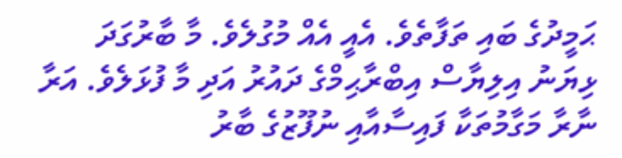ޙަމީދުގެ ބައި ތަފާތެވެ. އެއީ އެއް މުގުލެވެ. މާ ބާރުގަދަ ޅިޔަނު އިލިޔާސް އިބްރާޙިމްގެ ދައުރު އަދި މާ ފުޅަލެވެ. އަރާ ނާރާ މަގާމުތަކާ ފައިސާއާއި ނުފޫޒުގެ ބާރު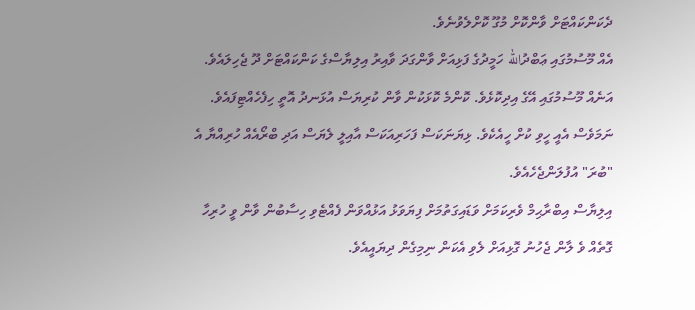ދެކަންކައްޓަށް ވާންކޮށް މުގޫ ކޮށްލެވުނެވެ.
އެއް މޫސުމުގައި ޢަބްދުالله ހަމީދުގެ ފަޅިއަށް ވާންގަދަ ވާއިރު އިލިޔާސްގެ ކަންކައްޓަށް ދޫ ޖެހިލައެވެ. އަނެއް މޫސުމުގައި އޭގެ އިދިކޮޅެވެ. ކޮންމެ ކޮޅަކުން ވާން ކުރިޔަސް އުޅަނދު އޮތީ ހިފެހެއްޓިފައެވެ.
ނަމަވެސް އެއީ ހީވި ކުށް ހީއެކެވެ. ޅިޔަނަކަސް ފަހަރިއަކަސް އާއިލީ ލެޔަސް އަދި ބްރޯއެއް ހުރިއްޔާ އެ "ބުރަ" އުފުލަންޖެހެއެވެ.
އިލިޔާސް އިބްރާޙިމް ވެރިކަމަށް ވަޑައިގަތުމަށް ފިޔަވަޅު އަޅުއްވަން ފެއްޓެވި ހިސާބުން ވާން ވީ ހުރިހާ ގޮތެއް ވެ ލާން ޖެހުނު ގޮޅިއަށް ލެވި އެކަން ނިމިގެން ދިޔައީއެވެ.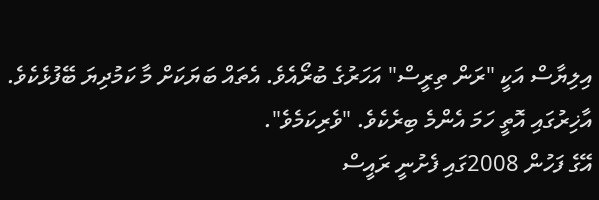އިލިޔާސް އަކީ "ރަން ތިރީސް" އަހަރުގެ ބުރޯއެވެ. އެތައް ބަޔަކަށް މާ ކަމުދިޔަ ބޭފުޅެކެވެ. އާޚިރުގައި އޮތީ ހަމަ އެންމެ ބިރެކެވެ. "ވެރިކަމެވެ".
އޭގެ ފަހުން 2008ގައި ފެށުނީ ރައީސް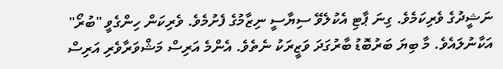ނަޝީދުގެ ވެރިކަމެވެ. ގިނަ ޕާޓި އެކުލެވޭ ސިޔާސީ ނިޒާމުގެ ފެށުމެވެ. ވެރިކަން ހިންގެވީ "ބުރޯ" އަކާނުލައެވެ. މާ ބިޔަ ބަރުބޮޑު ބާރުގަދަ ވަޒީރަކު ނެތެވެ. އެންމެ އަރިސް މަޝްވަރާވެރި އަރިސް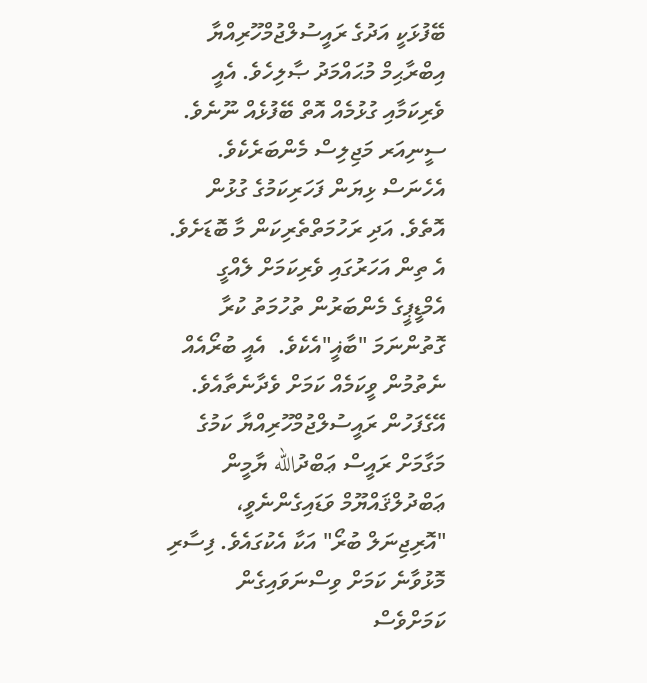ބޭފުޅަކީ އަދުގެ ރައީސުލްޖުމްހޫރިއްޔާ އިބްރާޙިމް މުޙައްމަދު ޞާލިހެވެ. އެއީ ވެރިކަމާއި ގުޅުމެއް އޮތް ބޭފުޅެއް ނޫނެވެ. ސީނިއަރ މަޖިލިސް މެންބަރެކެވެ. އެހެނަސް ޅިޔަން ފަހަރިކަމުގެ ގުޅުން އޮތެވެ. އަދި ރަހުމަތްތެރިކަން މާ ބޮޑަށެވެ.
އެ ތިން އަހަރުގައި ވެރިކަމަށް ލެއްގީ އެމްޑީޕީގެ މެންބަރުން ތުހުމަތު ކުރާ ގޮތުންނަމަ "ބާޣީ"އެކެވެ.  އެއީ ބުރޯއެއް ނެތުމުން ވީކަމެއް ކަމަށް ވެދާނެތާއެވެ.
އޭގެފަހުން ރައީސުލްޖުމްހޫރިއްޔާ ކަމުގެ މަގާމަށް ރައީސް ޢަބްދުالله ޔާމީން ޢަބްދުލްޤައްޔޫމް ވަޑައިގެންނެވީ، "އޮރިޖިނަލް ބުރޯ" އަކާ އެކުގައެވެ. ފިސާރި މޮޅުވާނެ ކަމަށް ވިސްނަވައިގެން ކަމަށްވެސް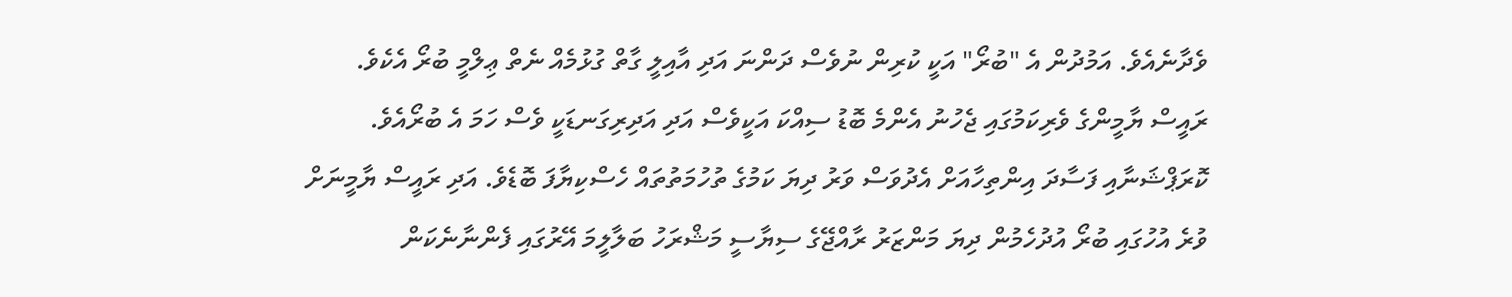ވެދާނެއެވެ. އަމުދުން އެ "ބުރޯ" އަކީ ކުރިން ނުވެސް ދަންނަ އަދި އާއިލީ ގާތް ގުޅުމެއް ނެތް ޢިލްމީ ބުރޯ އެކެވެ.
ރައީސް ޔާމީންގެ ވެރިކަމުގައި ޖެހުނު އެންމެ ބޮޑު ސިއްކަ އަކީވެސް އަދި އަދިރިގަނޑަކީ ވެސް ހަމަ އެ ބުރޯއެވެ. ކޮރަޕްޝަނާއި ފަސާދަ އިންތިހާއަށް އެދުވަސް ވަރު ދިޔަ ކަމުގެ ތުހުމަތުތައް ހެސްކިޔާފަ ބޮޑެވެ. އަދި ރައީސް ޔާމީނަށް ވުރެ އުހުގައި ބުރޯ އުދުހެމުން ދިޔަ މަންޒަރު ރާއްޖޭގެ ސިޔާސީ މަޝްރަހު ބަލާލީމަ އޭރުގައި ފެންނާނެކަން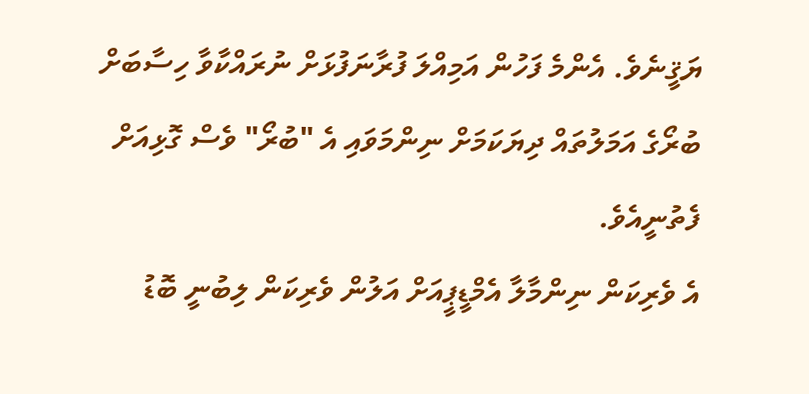ޔަޤީނެވެ. އެންމެ ފަހުން އަމިއްލަ ފުރާނަފުޅަށް ނުރައްކާވާ ހިސާބަށް ބުރޯގެ އަމަލުތައް ދިޔަކަމަށް ނިންމަވައި އެ "ބުރޯ" ވެސް ގޮޅިއަށް ފެތުނީއެވެ.
އެ ވެރިކަން ނިންމާލާ އެމްޑީޕީއަށް އަލުން ވެރިކަން ލިބުނީ ބޮޑު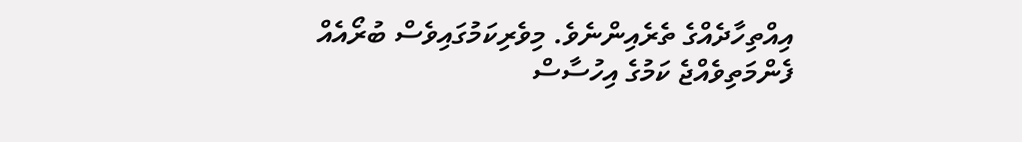އިއްތިހާދެއްގެ ތެރެއިންނެވެ. މިވެރިކަމުގައިވެސް ބުރޯއެއް ފެންމަތިވެއްޖެ ކަމުގެ އިހުސާސް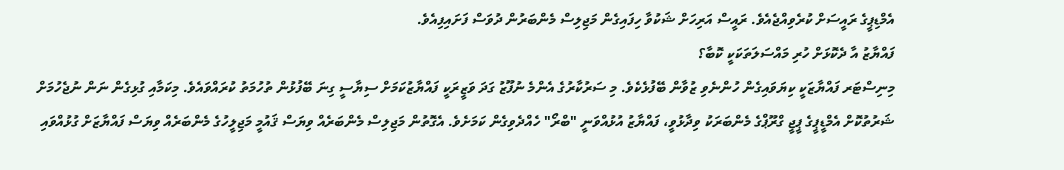އެމްޑިޕީގެ ރައީސަށް ކުރެވިއްޖެއެވެ. ރައީސް އަރިހަށް ޝަކުވާ ހިފައިގެން މަޖިލިސް މެންބަރުން ދުވަސް ފަށައިފިއެވެ.
ފައްޔާޒު އާ ދެކޮޅަށް ހުރި މައްސަލަތަކަކީ ކޮބާ؟
މިނިސްޓަރ ފައްޔާޒަކީ ކިޔަވައިގެން ހުންނެވި ޒުވާން ބޭފުޅެކެވެ. މި ސަރުކާރުގެ އެންމެ ނުފޫޒު ގަދަ ވަޒީރަކީ ފައްޔާޒުކަމަށް ސިޔާސީ ގިނަ ބޭފުޅުން ތުހުމަތު ކުރައްވައެވެ. މިކަމާއި ގުޅިގެން ނަން ނުޖެހުމަށް ޝަރުތުކޮށް އެމްޑީޕީގެ ޕީޖީ ގްރޫޕްގެ މެންބަރަކު ވިދާޅުވީ، ފައްޔާޒު އުޅުއްވަނީ "ބްރޯ" ހެއްދެވިގެން ކަމަށެވެ. އެގޮތުން މަޖިލިސް މެންބަރެއް ވިޔަސް ޤައުމީ މަޖިލީހުގެ މެންބަރެއް ވިޔަސް ފައްޔާޒަށް ގުޅުއްވައި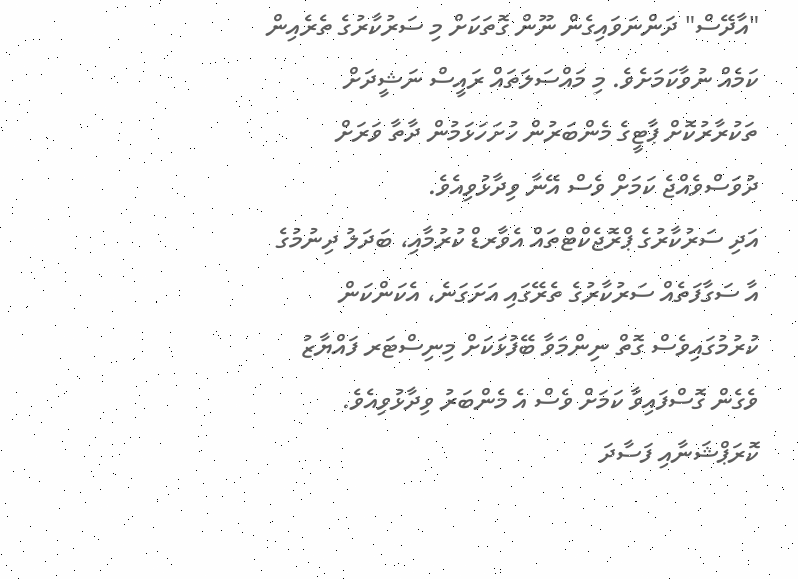"އާދޭސް" ދަންނަވައިގެން ނޫން ގޮތަކަށް މި ސަރުކާރުގެ ތެރެއިން ކަމެއް ނުވާކަމަށެވެ. މި މައްސަލަތައް ރައީސް ނަޝީދަށް ތަކުރާރުކޮށް ޕާޓީގެ މެންބަރުން ހުށަހަޅަމުން ދާތާ ވަރަށް ދުވަސްވެއްޖެ ކަމަށް ވެސް އޭނާ ވިދާޅުވިއެވެ.
އަދި ސަރުކާރުގެ ޕްރޮޖެކްޓްތައް އެވާރޑް ކުރުމާއި، ބަދަލު ދިނުމުގެ އާ ސަގާފަތެއް ސަރުކާރުގެ ތެރޭގައި އަށަގަނެ، އެކަންކަން ކުރުމުގައިވެސް ގޮތް ނިންމަވާ ބޭފުޅަކަށް މިނިސްޓަރ ފައްޔާޒު ވެގެން ގޮސްފައިވާ ކަމަށް ވެސް އެ މެންބަރު ވިދާޅުވިއެވެ. ކޮރަޕްޝަނާއި ފަސާދަ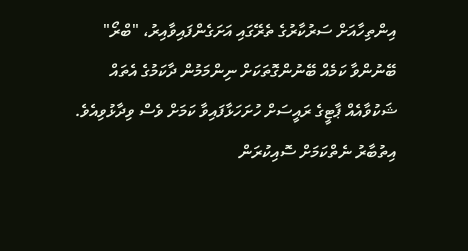އިންތިހާއަށް ސަރުކާރުގެ ތެރޭގައި އަށަގެންފައިވާއިރު، "ބްރޯ" ބޭނުންވާ ކަމެއް ބޭނުންގޮތަކަށް ނިންމަމުން ދާކަމުގެ އެތައް ޝަކުވާއެއް ޕާޓީގެ ރައީސަށް ހުށަހަޅާފައިވާ ކަމަށް ވެސް ވިދާޅުވިއެވެ.
އިތުބާރު ނެތްކަމަށް ސޮއިކުރަން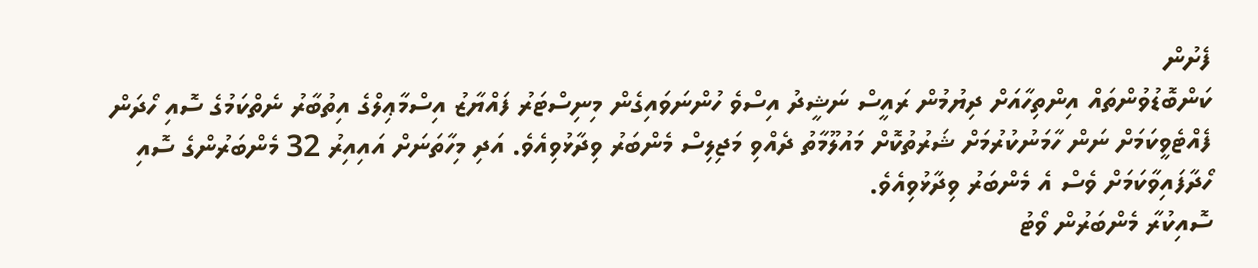ފެށުން
ކަންބޮޑުވުންތައް އިންތިހާއަށް ދިޔުމުން ރައީސް ނަޝީދު އިސްވެ ހުންނަވައިގެން މިނިސްޓަރު ފައްޔާޒު އިސްމާޢިލްގެ އިތުބާރު ނެތްކަމުގެ ސޮއި ހޯދަން ފެއްޓެވީކަމަށް ނަން ހާމަނުކުރުމަށް ޝަރުތުކޮށް މައުލޫމާތު ދެއްވި މަޖިލިސް މެންބަރު ވިދާޅުވިއެވެ. އަދި މިހާތަނަށް އައިއިރު 32 މެންބަރުންގެ ސޮއި ހޯދާފައިވާކަމަށް ވެސް އެ މެންބަރު ވިދާޅުވިއެވެ.
ސޮއިކުރާ މެންބަރުން ވޯޓު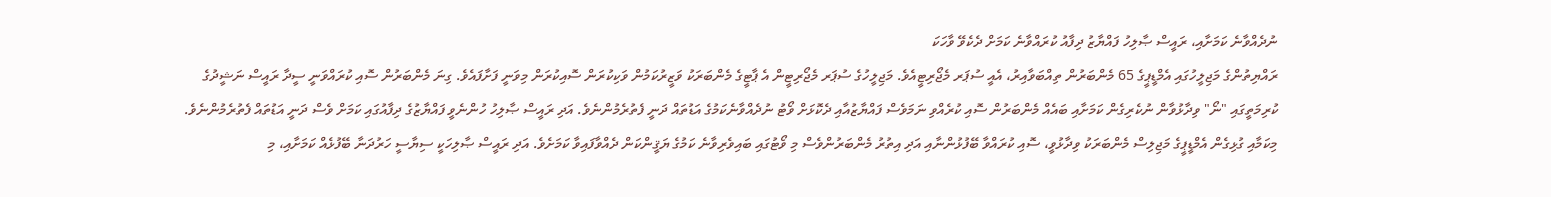ނުދެއްވާނެ ކަމަށާއި، ރައީސް ޞާލިހު ފައްޔާޒު ދިފާއު ކުރައްވާނެ ކަމަށް ދެކެވޭ ވާހަކަ
ރައްޔިތުންގެ މަޖިލީހުގައި އެމްޑީޕީގެ 65 މެންބަރުން ތިއްބަވާއިރު، އެއީ ސުޕަރ މެޖޯރިޓީއެވެ. މަޖިލީހުގެ ސުޕަރ މެޖޯރިޓީން އެ ޕާޓީގެ މެންބަރަކު ވަޒީރުކަމުން ވަކިކުރަން ސޮއިކުރަން މިވަނީ ފަށާފައެވެ. ގިނަ މެންބަރުން ސޮއި ކުރައްވަނީ ސީދާ ރައީސް ނަޝީދުގެ ކުރިމަތީގައި "ނޯ" ވިދާޅުވާން ނުކެރިގެން ކަމަށާއި ބައެއް މެންބަރުން ސޮއި ކުރެއްވި ނަމަވެސް ފައްޔާޒުއާއި ދެކޮޅަށް ވޯޓު ނުދެއްވާނެކަމުގެ އަޑުތައް ދަނީ ފެތުރެމުންނެވެ. އަދި ރައީސް ޞާލިހު ހުންނެވީ ފައްޔާޒުގެ ދިފާއުގައި ކަމަށް ވެސް ދަނީ އަޑުތައް ފެތުރެމުންނެވެ.
މިކަމާއި ގުޅިގެން އެމްޑީޕީގެ މަޖިލިސް މެންބަރަކު ވިދާޅުވީ، ސޮއި ކުރައްވާ ބޭފުޅުންނާއި އަދި އިތުރު މެންބަރުންވެސް މި ވޯޓުގައި ބައިވެރިވާނެ ކަމުގެ ޔަޤީންކަން ދެއްވާފައިވާ ކަމަށެވެ. އަދި ރައީސް ޞާލިހަކީ ސިޔާސީ ހަރުދަނާ ބޭފުޅެއް ކަމަށާއި، މި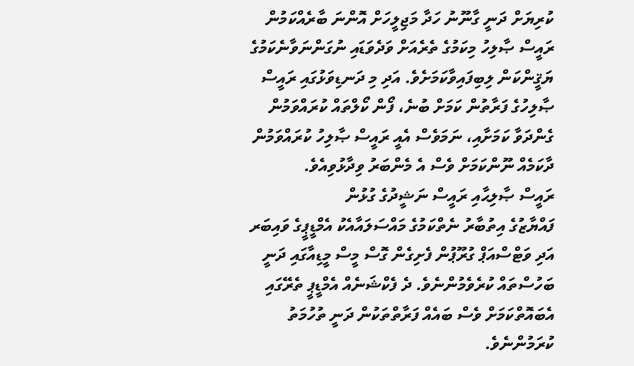ކުރިޔަށް ދަނީ ގާނޫނު ހަދާ މަޖިލީހަށް އޮންނަ ބާރެއްކަމުން ރައީސް ޞާލިހު މިކަމުގެ ތެރެއަށް ވަދެވަޑައި ނުގަންނަވާނެކަމުގެ ޔަޤީންކަން ލިބިފައިވާކަމަށެވެ. އަދި މި ދަނޑިވަޅުގައި ރައީސް ޞާލިހުގެ ފަރާތުން ކަމަށް ބުނެ، ފޯން ކޯލްތައް ކުރައްވަމުން ގެންދަވާ ކަމަށާއި، ނަމަވެސް އެއީ ރައީސް ޞާލިހު ކުރައްވަމުން ދާކަމެއް ނޫންކަމަށް ވެސް އެ މެންބަރު ވިދާޅުވިއެވެ.
ރައީސް ޞާލިޙާއި ރައީސް ނަޝީދުގެ ގުޅުން
ފައްޔާޒުގެ އިތުބާރު ނެތްކަމުގެ މައްސަލައާއެކު އެމްޑީޕީގެ ވައިބަރ އަދި ވަޓްސްއަޕް ގުރޫޕުން ފެށިގެން ގޮސް މީސް މީޑިއާގައި ދަނީ ބަހުސްތައް ކުރެވެމުންނެވެ. ދެ ފެކްޝަނެއް އެމްޑީޕީ ތެރޭގައި އެބައޮތްކަމަށް ވެސް ބައެއް ފަރާތްތަކުން ދަނީ ތުހުމަތު ކުރަމުންނެވެ.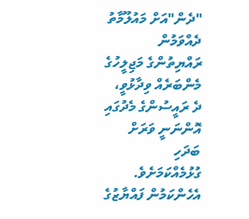"ދެން"އަށް މައުލޫމާތު ދެއްވަމުން ރައްޔިތުންގެ މަޖިލީހުގެ މެންބަރެއް ވިދާޅުވީ، ދެ ރައީސުންގެ މެދުގައި އޮންނަނީ ވަރަށް ބަދަހި ގުޅުމެއްކަމަށެވެ. އެހެންކަމުން ފައްޔާޒުގެ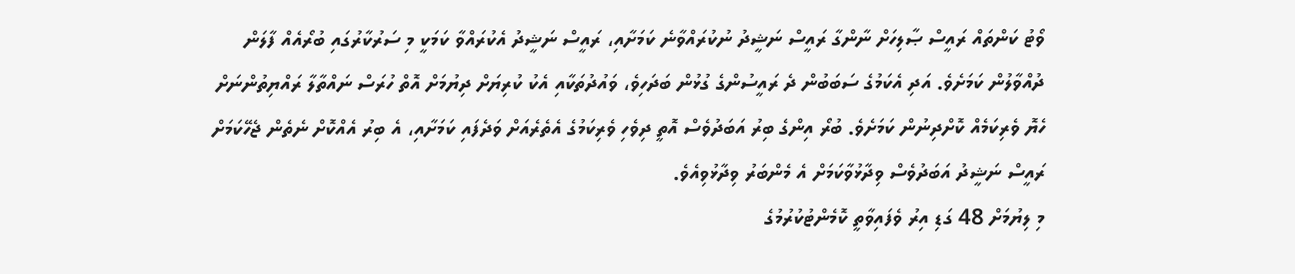ވޯޓު ކަންތައް ރައީސް ޞާލިހަށް ނާންގާ ރައީސް ނަޝީދު ނުކުރައްވާނެ ކަމަށާއި، ރައީސް ނަޝީދު އެކުރައްވާ ކަމަކީ މި ސަރުކާރުގައި ބުރޯއެއް ފާލަން ދުއްވާލުން ކަމަށެވެ. އަދި އެކަމުގެ ސަބަބުން ދެ ރައީސުންގެ ގުޅުން ބަދަހިވެ، ވައުދުތަކާއި އެކު ކުރިޔަށް ދިޔުމަށް އޮތް ހުރަސް ނައްތާލާ ރައްޔިތުންނަށް ހެޔޮ ވެރިކަމެއް ކޮށްދިނުން ކަމަށެވެ. ބުރޯ އިންގެ ބިރު އަބަދުވެސް އޮތީ ދިވެހި ވެރިކަމުގެ އެތެރެއަށް ވަދެފައި ކަމަށާއި، އެ ބިރު އެއްކޮށް ނެތެން ޖެހޭކަމަށް ރައީސް ނަޝީދު އަބަދުވެސް ވިދާޅުވާކަމަށް އެ މެންބަރު ވިދާޅުވިއެވެ.
މި ލިޔުމަށް 48 ގަޑި އިރު ވެފައިވާތީ ކޮމެންޓުކުރުމުގެ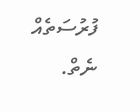ފުރުސަތެއް ނެތް.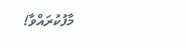މާފުކުރައްވާ!